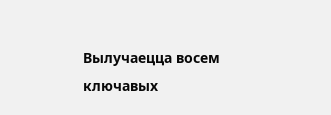Вылучаецца восем ключавых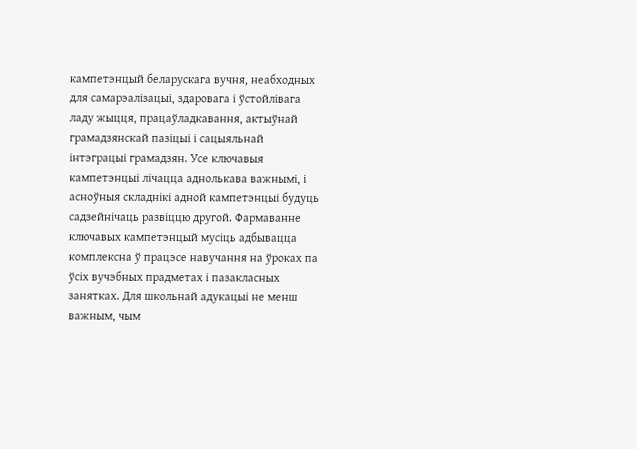кампетэнцый беларускага вучня, неабходных для самарэалізацыі, здаровага і ўстойлівага ладу жыцця, працаўладкавання, актыўнай грамадзянскай пазіцыі і сацыяльнай інтэграцыі грамадзян. Усе ключавыя кампетэнцыі лічацца аднолькава важнымі, і асноўныя складнікі адной кампетэнцыі будуць садзейнічаць развіццю другой. Фармаванне ключавых кампетэнцый мусіць адбывацца комплексна ў працэсе навучання на ўроках па ўсіх вучэбных прадметах і пазакласных занятках. Для школьнай адукацыі не менш важным, чым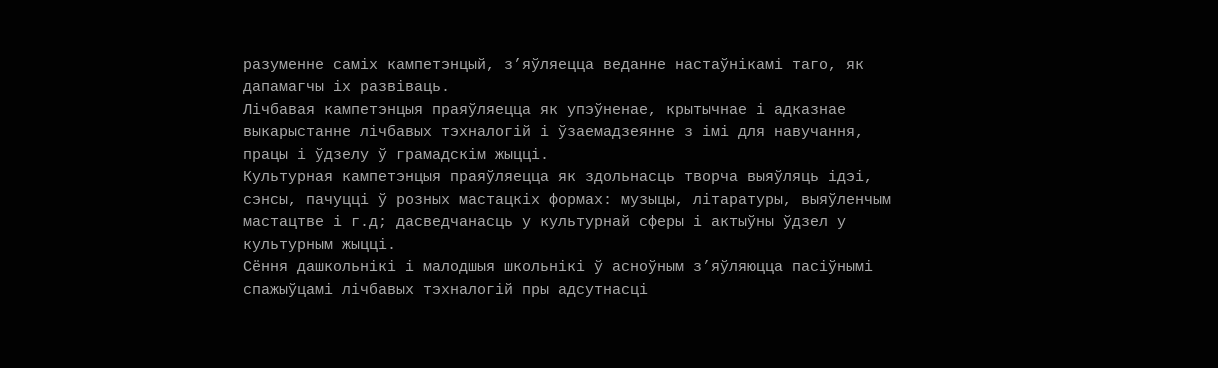разуменне саміх кампетэнцый, з’яўляецца веданне настаўнікамі таго, як дапамагчы іх развіваць.
Лічбавая кампетэнцыя праяўляецца як упэўненае, крытычнае і адказнае выкарыстанне лічбавых тэхналогій і ўзаемадзеянне з імі для навучання, працы і ўдзелу ў грамадскім жыцці.
Культурная кампетэнцыя праяўляецца як здольнасць творча выяўляць ідэі, сэнсы, пачуцці ў розных мастацкіх формах: музыцы, літаратуры, выяўленчым мастацтве і г.д; дасведчанасць у культурнай сферы і актыўны ўдзел у культурным жыцці.
Сёння дашкольнікі і малодшыя школьнікі ў асноўным з’яўляюцца пасіўнымі спажыўцамі лічбавых тэхналогій пры адсутнасці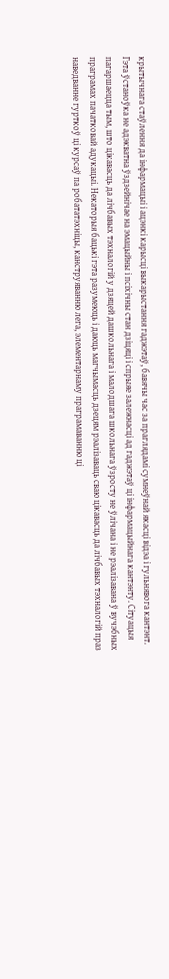крытычнага стаўлення да інфармацыі і ацэнкі карысці выкарыстання гаджэтаў, бавячы час за праглядамі сумнеўнай якасці відэа і гульнявога кантэнт. Гэта ўстаноўка не адэкватна ўздзейнічае на эмацыйны і псіхічны стан дзіцяці і спрыяе залежнасці ад гаджэтаў ці інфармацыйнага кантэнту. Сітуацыя пагаршаецца тым, што цікавасць да лічбавых тэхналогій у дзяцей дашкольнага і малодшага школьнага ўзросту не ўлічана і не рэалізавана ў вучэбных праграмах пачатковай адукацыі. Некаторыя бацькі гэта разумеюць і даюць магчымасць дзецям рэалізаваць сваю цікавасць да лічбавых тэхналогій праз наведванне гурткоў ці курсаў па робататэхніцы, канструяванню лега, элементарнаму праграмаванню ці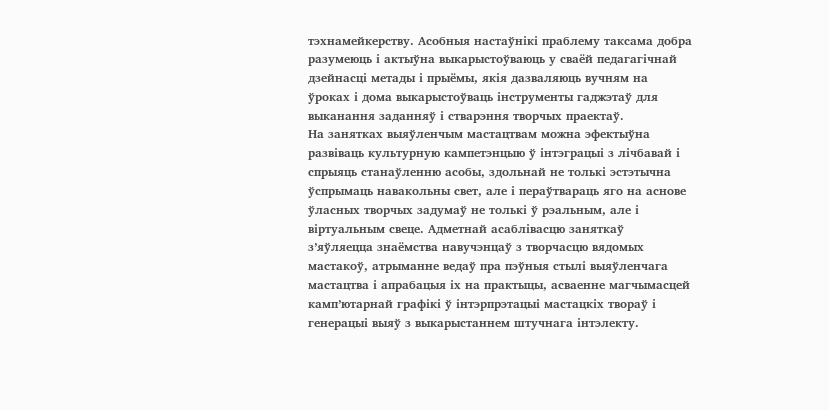тэхнамейкерству. Асобныя настаўнікі праблему таксама добра разумеюць і актыўна выкарыстоўваюць у сваёй педагагічнай дзейнасці метады і прыёмы, якія дазваляюць вучням на ўроках і дома выкарыстоўваць інструменты гаджэтаў для выканання заданняў і стварэння творчых праектаў.
На занятках выяўленчым мастацтвам можна эфектыўна развіваць культурную кампетэнцыю ў інтэграцыі з лічбавай і спрыяць станаўленню асобы, здольнай не толькі эстэтычна ўспрымаць навакольны свет, але і пераўтвараць яго на аснове ўласных творчых задумаў не толькі ў рэальным, але і віртуальным свеце. Адметнай асаблівасцю заняткаў з’яўляецца знаёмства навучэнцаў з творчасцю вядомых мастакоў, атрыманне ведаў пра пэўныя стылі выяўленчага мастацтва і апрабацыя іх на практыцы, асваенне магчымасцей камп’ютарнай графікі ў інтэрпрэтацыі мастацкіх твораў і генерацыі выяў з выкарыстаннем штучнага інтэлекту.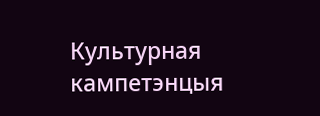Культурная кампетэнцыя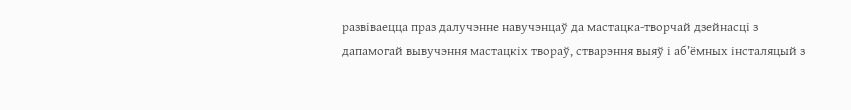развіваецца праз далучэнне навучэнцаў да мастацка-творчай дзейнасці з дапамогай вывучэння мастацкіх твораў, стварэння выяў і аб’ёмных інсталяцый з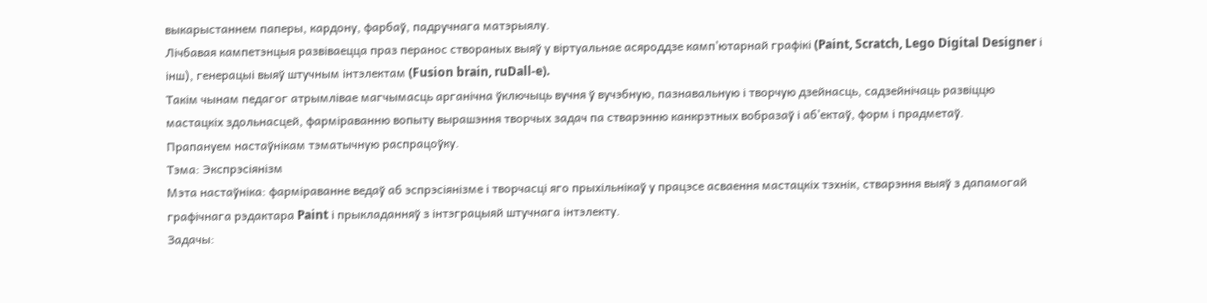выкарыстаннем паперы, кардону, фарбаў, падручнага матэрыялу.
Лічбавая кампетэнцыя развіваецца праз перанос створаных выяў у віртуальнае асяроддзе камп’ютарнай графікі (Paint, Scratch, Lego Digital Designer і інш), генерацыі выяў штучным інтэлектам (Fusion brain, ruDall-e).
Такім чынам педагог атрымлівае магчымасць арганічна ўключыць вучня ў вучэбную, пазнавальную і творчую дзейнасць, садзейнічаць развіццю мастацкіх здольнасцей, фарміраванню вопыту вырашэння творчых задач па стварэнню канкрэтных вобразаў і аб’ектаў, форм і прадметаў.
Прапануем настаўнікам тэматычную распрацоўку.
Тэма: Экспрэсіянізм
Мэта настаўніка: фарміраванне ведаў аб эспрэсіянізме і творчасці яго прыхільнікаў у працэсе асваення мастацкіх тэхнік, стварэння выяў з дапамогай графічнага рэдактара Paint і прыкладанняў з інтэграцыяй штучнага інтэлекту.
Задачы: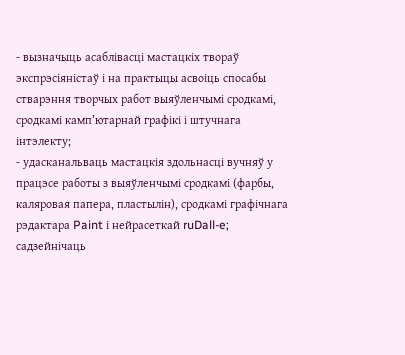- вызначыць асаблівасці мастацкіх твораў экспрэсіяністаў і на практыцы асвоіць спосабы стварэння творчых работ выяўленчымі сродкамі, сродкамі камп’ютарнай графікі і штучнага інтэлекту;
- удасканальваць мастацкія здольнасці вучняў у працэсе работы з выяўленчымі сродкамі (фарбы, каляровая папера, пластылін), сродкамі графічнага рэдактара Paint і нейрасеткай ruDall-e; садзейнічаць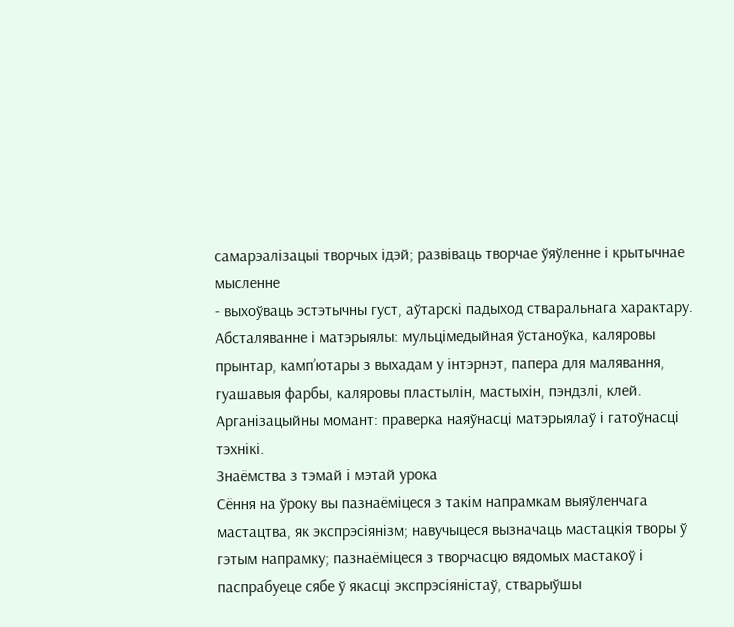самарэалізацыі творчых ідэй; развіваць творчае ўяўленне і крытычнае мысленне
- выхоўваць эстэтычны густ, аўтарскі падыход стваральнага характару.
Абсталяванне і матэрыялы: мульцімедыйная ўстаноўка, каляровы прынтар, камп’ютары з выхадам у інтэрнэт, папера для малявання, гуашавыя фарбы, каляровы пластылін, мастыхін, пэндзлі, клей.
Арганізацыйны момант: праверка наяўнасці матэрыялаў і гатоўнасці тэхнікі.
Знаёмства з тэмай і мэтай урока
Сёння на ўроку вы пазнаёміцеся з такім напрамкам выяўленчага мастацтва, як экспрэсіянізм; навучыцеся вызначаць мастацкія творы ў гэтым напрамку; пазнаёміцеся з творчасцю вядомых мастакоў і паспрабуеце сябе ў якасці экспрэсіяністаў, стварыўшы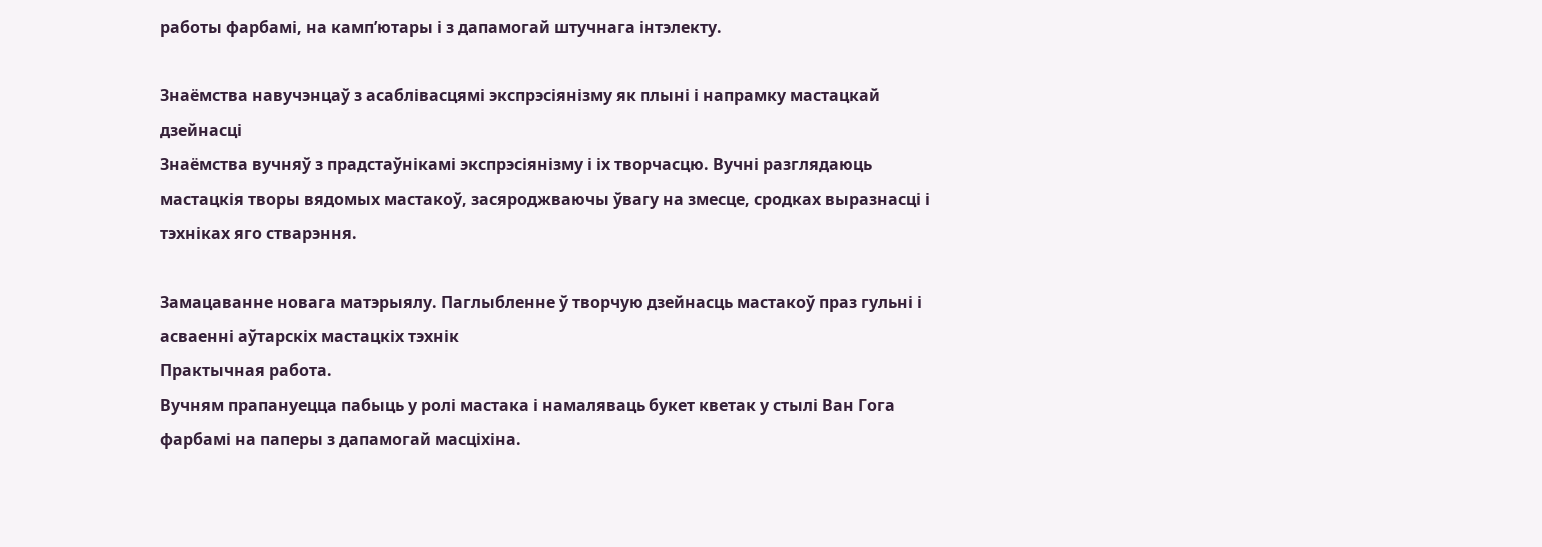работы фарбамі, на камп’ютары і з дапамогай штучнага інтэлекту.

Знаёмства навучэнцаў з асаблівасцямі экспрэсіянізму як плыні і напрамку мастацкай дзейнасці
Знаёмства вучняў з прадстаўнікамі экспрэсіянізму і іх творчасцю. Вучні разглядаюць мастацкія творы вядомых мастакоў, засяроджваючы ўвагу на змесце, сродках выразнасці і тэхніках яго стварэння.

Замацаванне новага матэрыялу. Паглыбленне ў творчую дзейнасць мастакоў праз гульні і асваенні аўтарскіх мастацкіх тэхнік
Практычная работа.
Вучням прапануецца пабыць у ролі мастака і намаляваць букет кветак у стылі Ван Гога фарбамі на паперы з дапамогай масціхіна.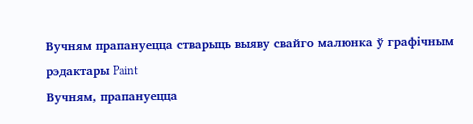Вучням прапануецца стварыць выяву свайго малюнка ў графічным рэдактары Paint
Вучням, прапануецца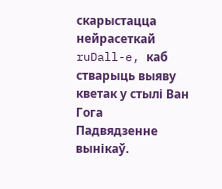скарыстацца нейрасеткай ruDall-e, каб стварыць выяву кветак у стылі Ван Гога
Падвядзенне вынікаў.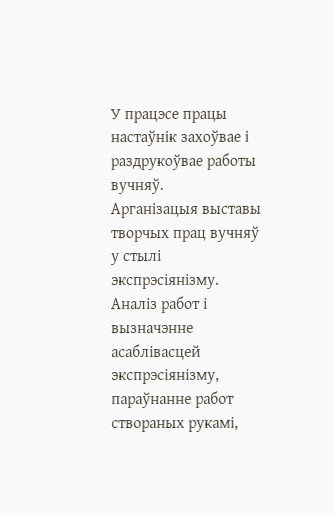У працэсе працы настаўнік захоўвае і раздрукоўвае работы вучняў.
Арганізацыя выставы творчых прац вучняў у стылі экспрэсіянізму. Аналіз работ і вызначэнне асаблівасцей экспрэсіянізму, параўнанне работ створаных рукамі,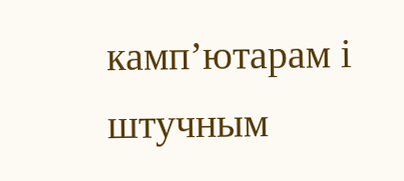камп’ютарам і штучным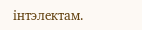інтэлектам.